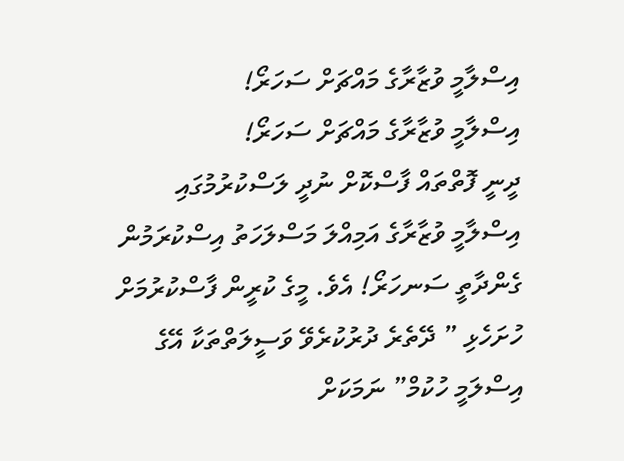އިސްލާމީ ވުޒާރާގެ މައްޗަށް ސަހަރޯ!
އިސްލާމީ ވުޒާރާގެ މައްޗަށް ސަހަރޯ!
ދީނީ ފޮތްތައް ފާސްކޮށް ނުދީ ލަސްކުރުމުގައި އިސްލާމީ ވުޒާރާގެ އަމިއްލަ މަސްލަހަތު އިސްކުރަމުން ގެންދާތީ ސަނހަރޯ! އެވެ. މީގެ ކުރީން ފާސްކުރުމަށް ހުށަހެޅި ” ދޭތެރެ ދުރުކުރެވޭ ވަސީލަތްތަކާ އޭގެ އިސްލަމީ ހުކުމް” ނަމަކަށް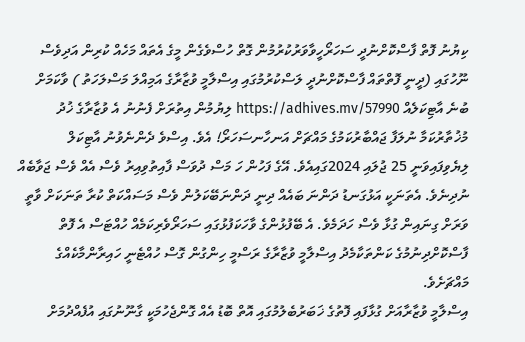ކިޔުނު ފޮތް ފާސްކޮށްނުދީ ސަހަރޯހީވާވަރުކުރުމުން ގޮތް ހުސްވެގެން މީގެ އެތައް މަހެއް ކުރިން އަދިވެސް ނޫހުގައި (ދީނީ ފޮތްތައް ފާސްކޮށްނުދީ ލަސްކުރުމުގައި އިސްލާމީ ވުޒާރާގެ އަމިއްލަ މަސްލަހަތު ) ވާކަމަށް ބުނެ އާޓިކަލެއް https://adhives.mv/57990 ލިޔުމުން އިތުރަށް ފެނުނު އެ ވުޒާރާގެ ޚުދު މުޚުތާރުކަމާ ނުލަފާ ޖައްބާރުކަމުގެ މައްޗަށް އަނހާނސަހަރޯ! އެވެ. އިސްވެ ދެންނެވުނު އާޓިކަލް ލިޔެވިފައިވަނީ 25 ޖުލައި 2024ގައިއެވެ. އޭގެ ފަހުން ހަ މަސް ދުވަސް ފާއިތުވިއިރު ވެސް އެއް ވެސް ޖަވާބެއް ނުދިނެވެ. އެތަނަކީ އަޅުގަނޑު ދަންނަ ބައެއް ދިނީ ދަންނަބޭކަލުން ވެސް މަސައްކަތް ކުރާ ތަނަކަށް ވާތީ ވަރަށް ގިނައިން ގުޅާ ވެސް ހަދަމެވެ. އެ ބޭފުޅުންގެ ވާހަކަފުޅުގައި ސަހަރޯވެރިކަމެއް ހުއްޓަސް އެ ފޮތް ފާސްކޮށްދިނުމުގެ ކަންތަކާމެދު އިސްލާމީ ވުޒާރާގެ ރަސްމީ ހިންގުން ގޮސް ހުއްޓެނީ ހައިރާންމާކެއްގެ މައްޗަށެވެ.
އިސްލާމީ ވުޒާރާއަށް ގުޅާފައި ފޮތުގެ ޚަބަރުބެލުމުގައި އޮތް ބޮޑު އެއް ގޮންޖެހުމަކީ ގާނޫނުގައި އުފެއްދުމަށް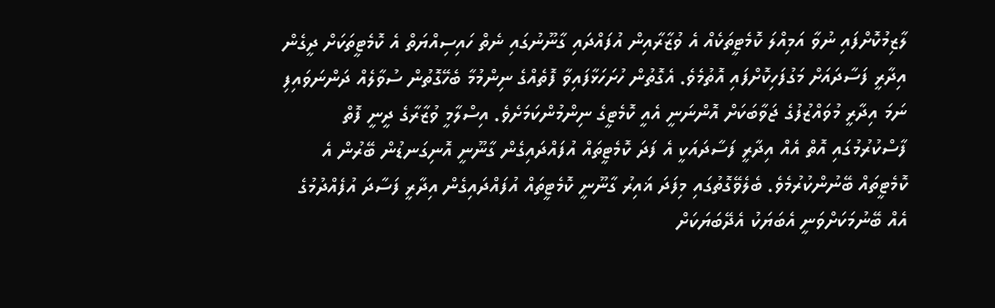ލާޒިމުކޮށްފައި ނުވާ އަމިއްލަ ކޮމެޓީތަކެއް އެ ވުޒާރާއިން އުފައްދައި ގާނޫނުގައި ނެތް ހައިސިއްޔަތް އެ ކޮމެޓީތަކަށް ދީގެން އިދާރީ ފަސާދައަށް މަގުފަހިކޮށްފައި އޮތުމެވެ. އެގޮތުން ހުށަހަޅާފައިވާ ފޮތެއްގެ ނިންމުމާ ބެހޭގޮތުން ސުވާލެއް ދަންނަވައިފި ނަމަ އިދާރީ މުވައްޒުފުގެ ޖަވާބަކަށް އޮންނަނީ އެއީ ކޮމެޓީގެ ނިންމުންކަމަށެވެ. އިސްލާމީ ވުޒާރާގެ ދީނީ ފޮތް ފާސްކުރުމުގައި އޮތް އެއް އިދާރީ ފަސާދައަކީ އެ ފަދަ ކޮމެޓީތައް އުފައްދައިގެން ގާނޫނީ އޮނިގަނޑުން ބޭރުން އެ ކޮމެޓީތައް ބޭނުންކުރުމެވެ. ބެލެވޭގޮތުގައި މިފަދަ ޣައިރު ގާނޫނީ ކޮމެޓީތައް އުފައްދައިގެން އިދާރީ ފަސާދަ އުފެއްދުމުގެ އެއް ބޭނުމަކަށްވަނީ އެބަޔަކު އެދޭބަޔަކަށް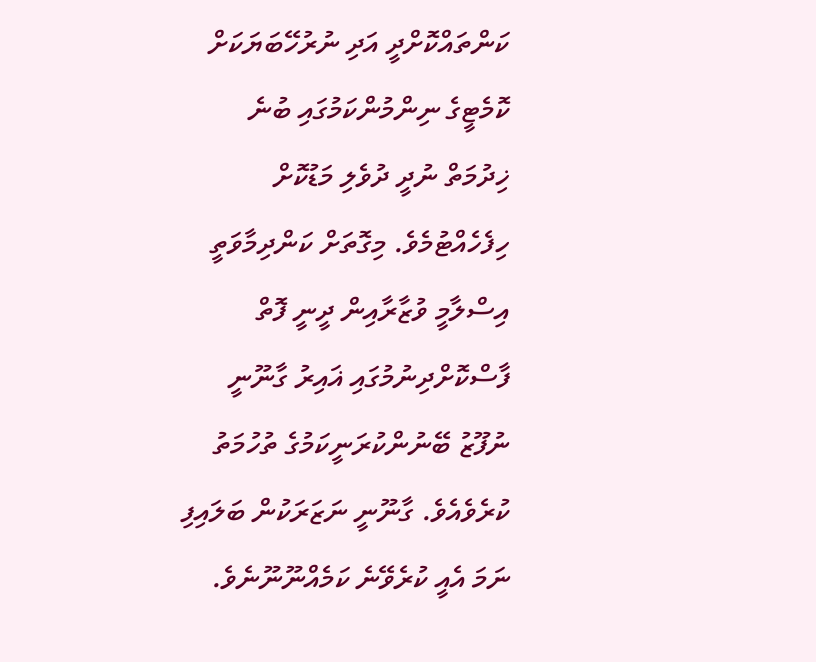ކަންތައްކޮށްދީ އަދި ނުރުހޭބަޔަކަށް ކޮމެޓީގެ ނިންމުންކަމުގައި ބުނެ ޚިދުމަތް ނުދީ ދުވެލި މަޑުކޮށް ހިފެހެއްޓުމެވެ. މިގޮތަށް ކަންދިމާވަތީ އިސްލާމީ ވުޒާރާއިން ދީނީ ފޮތް ފާސްކޮށްދިނުމުގައި ޣައިރު ގާނޫނީ ނުފޫޒު ބޭނުންކުރަނީކަމުގެ ތުހުމަތު ކުރެވެއެވެ. ގާނޫނީ ނަޒަރަކުން ބަލައިފި ނަމަ އެއީ ކުރެވޭނެ ކަމެއްނޫނޫނެވެ.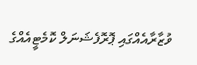ވުޒާރާއެއްގައި ޕޮރޮފެޝަނަލް ކޮމެޓީއެއްގެ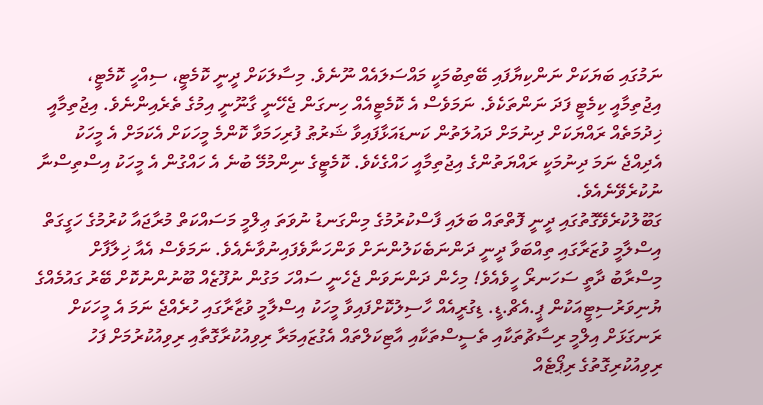ނަމުގައި ބަޔަކަށް ނަންކިޔާފައި ބޭތިބުމަކީ މައްސަލައެއް ނޫނެވެ. މިސާލަކަށް ދީނީ ކޮމެޓީ، ސިއްހީ ކޮމެޓީ، އިޖުތިމާއީ ކިމެޓީ ފަދަ ނަންތަކެވެ. ނަމަވެސް އެ ކޮމެޓީއެއް ހިނގަން ޖެހޭނީ ގާނޫނީ އިމުގެ ތެރެއިންނެވެ. އިޖުތިމާއީ ޚިދުމަތެއް ރައްޔަކަށް ދިނުމަށް ދައުލަތުން ކަނޑައަޅާފައިވާ ޝަރުޠު ފުރިހަމަވާ ކޮންމެ މީހަކަށް އެކަމަށް އެ މީހަކު އެދިއްޖެ ނަމަ ދިނުމަކީ ރައްޔަތުންގެ އިޖުތިމާއީ ހައްގެކެވެ. ކޮމެޓީގެ ނިންމުމޭ ބުނެ އެ ހައްގުން އެ މީހަކު އިސްތިސްނާ ނުކުރެވޭނެއެވެ.
ގަބޫލުކުރެވޭގޮތުގައި ދީނީ ފޮތްތައް ބަލައި ފާސްކުރުމުގެ މިންގަނޑު ނުވަތަ ޢިލްމީ މަސައްކަތް މުރާޖައާ ކުރުމުގެ ހަގީގަތް އިސްލާމީ ވުޒަރާގައި ތިއްބަވާ ދީނީ ދަންނަބެކަލުންނަށް ވަންހަނާވެފައިނުވާނެއެވެ. ނަމަވެސް އެއާ ޚިލާފާށް މިސްރާބު ދާތީ ސަހަނރޯ ހީވެއެވެ! މިހެން ދަންނަވަން ޖެހެނީ ސައްހަ މަގުން ނުފޫޒެއް ބޫނުންނުކޮށް ބޭރު ގައުމެއްގެ ޔުނިވަރުސިޓީއަކުން ޕީ.އެޗް.ޑީ. ޑިގުރީއެއް ހާސިލުކޮށްފައިވާ މީހަކު އިސްލާމީ ވުޒާރާގައި ހުރެއްޖެ ނަމަ އެ މީހަކަށް ރަނގަޅަށް އިލްމީ ރިސާޗުތަކާއި ތެސީސްތަކާއި އާޓިކަލްތައް އެގުޒައިމަރާ ރިވިއުކުރާގޮތާއި ރިވިއުކުރުމަށް ފަހު ރިވިއުކުރިގޮތުގެ ރިޕޯޓެއް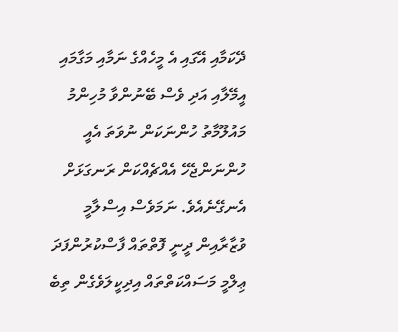ދޭކަމާއި އޭގައި އެ މީހެއްގެ ނަމާއި މަގާމައި އީމޭލާއި އަދި ވެސް ބޭނުންވާ މުހިންމު މައުލޫމާތު ހުންނަކަން ނުވަތަ އެއީ ހުންނަންޖެހޭ އެއްޗެއްކަން ރަނގަޅަށް އެނގޭނެއެވެ. ނަމަވެސް އިސްލާމީ ވުޒާރާއިން ދީނީ ފޮތްތައް ފާސްކުރުންފަދަ ޢިލްމީ މަސައްކަތްތައް އިދިކީލަވެގެން ތިބެ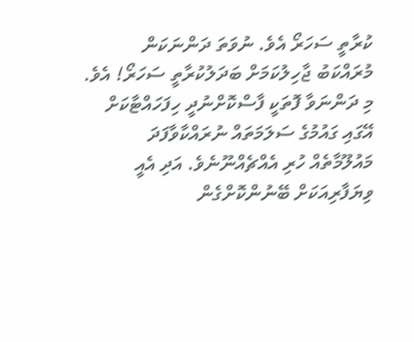ކުރާތީ ސަހަރޯ އެވެ. ނުވަތަ ދަންނަކަން މުރައްކަބު ޖާހިލުކަމަށް ބަދަލުކުރާތީ ސަހަރޯ! އެވެ.
މި ދަންނަވާ ފޮތަކީ ފާސްކޮށްނުދީ ހިފަހައްޓާކަށް އޭގައި ގައުމުގެ ސަލަމަތައް ނުރައްކާވާފަދަ މައުލޫމާތެއް ހުރި އެއްޗެއްނޫނެވެ. އަދި އެއީ ވިޔަފާރިއަކަށް ބޭނުންކޮށްގެން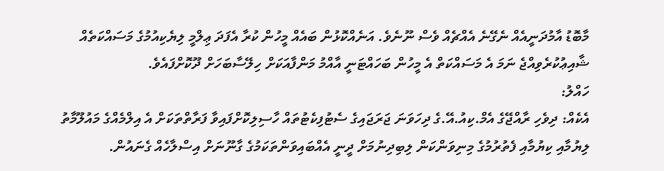މާބޮޑު އާމުދަނީއެއް ނެގޭނެ އެއްޗެއް ވެސް ނޫނެވެ. އަނެއްކޮޅުން ބައެއް މީހުން ކުރާ އެފަދަ ޢިލްމީ ލިޔެކިއުމުގެ މަސައްކަތެއް ޝާއިޢުކުރެވިއްޖެ ނަމަ އެ މަސައްކަތް އެ މީހުން ބަހައްޓަނީ އާއްމު މަންފާއަކަށް ހިލޭސާބަހަށް ދޫކޮށްފައެވެ.
ހައްލު:
އެކެއް: ދިވެހި ރާއްޖޭގެ އެމް.ކިއު.އޭ.ގެ ދިހަވަނަ ޖަރަޖައިގެ ސެޓުފިކެޓުތައް ހާސިލިކޮށްފައިވާ ފަރާތްތަކަށް އެ އިލްމެއްގެ މައުލޫމާތު ލިޔުމާއި ކިޔުމާއި ފެތުރުމުގެ މިނިވަންކަން ލިބިދިނުމަށް ދީނީ އެއްބައިވަންތަކަމުގެ ގާނޫނަށް އިސްލާހެއް ގެނައުން.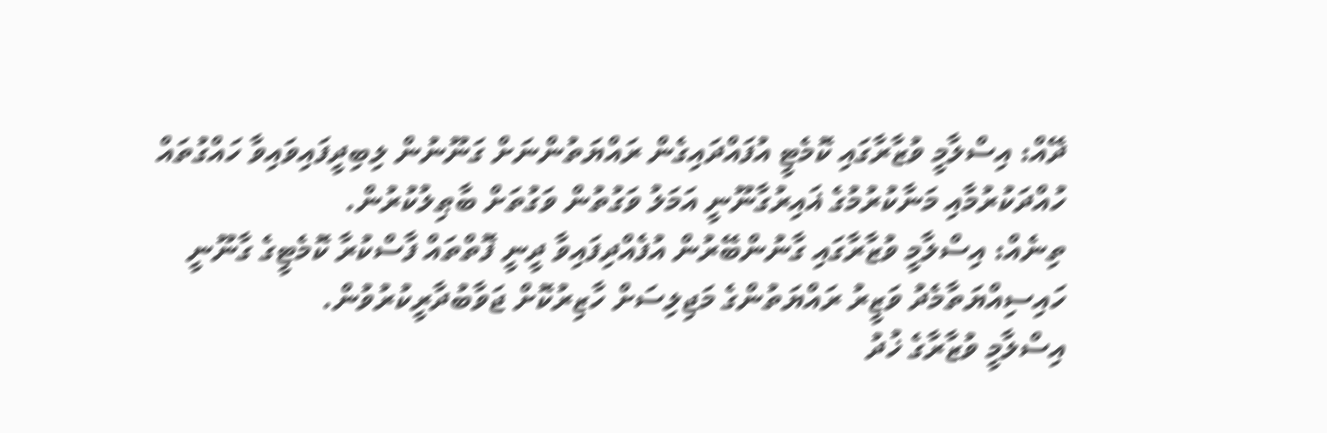ދޭއް: އިސްލާމީ ވުޒާރާގައި ކޮމެޓީ އުފައްދައިގެން ރައްޔަތުންނަށް ގަނޫނުން ލިބިދީފައިވައިވާ ހައްގުތައް ހުއްދަކުރުމާއި މަނާކުރުމުގެ ޣައިރުގާނޫނީ އަމަލު ވަގުތުން ވަގުތަށް ބާޠިލުކުރުން.
ތިނެއް: އިސްލާމީ ވުޒާރާގައި ގާނުންބޭރުން އުފެއްދިފައިވާ ދީނީ ފޮތްތައް ފާސްކުރާ ކޮމެޓީގެ ގާނޫނީ ހައިސިއްޔަތާމެދު ވަޒީރު ރައްޔަތުންގެ މަޖިލިސަށް ހާޒިރުކޮށް ޖަވާބުދާރީކުރުވުން.
އިސްލާމީ ވުޒާރާގެ ޚުދު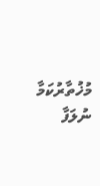މުޚުތާރުކަމާ ނުލަފާ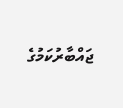ޖައްބާރުކަމުގެ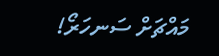މައްޗަށް ސަނހަރޯ!